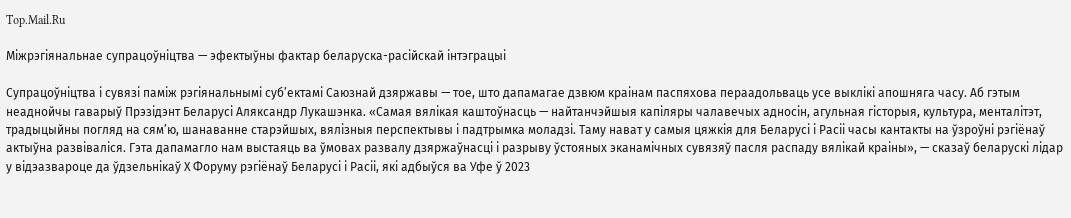Top.Mail.Ru

Міжрэгіянальнае супрацоўніцтва — эфектыўны фактар беларуска-расійскай інтэграцыі

Супрацоўніцтва і сувязі паміж рэгіянальнымі суб’ектамі Саюзнай дзяржавы — тое, што дапамагае дзвюм краінам паспяхова пераадольваць усе выклікі апошняга часу. Аб гэтым неаднойчы гаварыў Прэзідэнт Беларусі Аляксандр Лукашэнка. «Самая вялікая каштоўнасць — найтанчэйшыя капіляры чалавечых адносін, агульная гісторыя, культура, менталітэт, традыцыйны погляд на сям’ю, шанаванне старэйшых, вялізныя перспектывы і падтрымка моладзі. Таму нават у самыя цяжкія для Беларусі і Расіі часы кантакты на ўзроўні рэгіёнаў актыўна развіваліся. Гэта дапамагло нам выстаяць ва ўмовах развалу дзяржаўнасці і разрыву ўстояных эканамічных сувязяў пасля распаду вялікай краіны», — сказаў беларускі лідар у відэазвароце да ўдзельнікаў Х Форуму рэгіёнаў Беларусі і Расіі, які адбыўся ва Уфе ў 2023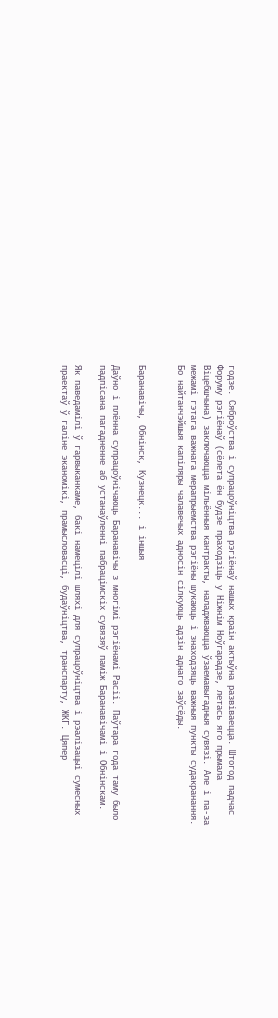годзе. Сяброўства і супрацоўніцтва рэгіёнаў нашых краін актыўна развіваецца. Штогод падчас Форуму рэгіёнаў (сёлета ён будзе праходзіць у Ніжнім Ноўгарадзе, летась яго прымала Віцебшчына) заключаюцца мільённыя кантракты, наладжваюцца ўзаемавыгадныя сувязі. Але і па-за межамі гэтага важнага мерапрыемства рэгіёны шукаюць і знаходзяць важныя пункты судакранання. Бо найтанчэйшыя капіляры чалавечых адносін сілкуюць адзін аднаго заўсёды.


Баранавічы, Обнінск, Кузнецк... і іншыя

Даўно і плённа супрацоўнічаюць Баранавічы з многімі рэгіёнамі Расіі. Паўтара года таму было падпісана пагадненне аб устанаўленні пабрацімскіх сувязяў паміж Баранавічамі і Обнінскам.

Як паведамілі ў гарвыканкаме, бакі намецілі шляхі для супрацоўніцтва і рэалізацыі сумесных праектаў ў галіне эканомікі, прамысловасці, будаўніцтва, транспарту, ЖКГ. Цяпер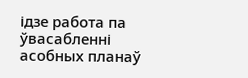ідзе работа па ўвасабленні асобных планаў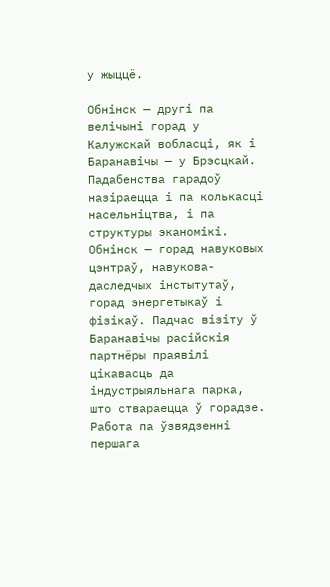у жыццё.

Обнінск — другі па велічыні горад у Калужскай вобласці, як і Баранавічы — у Брэсцкай. Падабенства гарадоў назіраецца і па колькасці насельніцтва, і па структуры эканомікі. Обнінск — горад навуковых цэнтраў, навукова-даследчых інстытутаў, горад энергетыкаў і фізікаў. Падчас візіту ў Баранавічы расійскія партнёры праявілі цікавасць да індустрыяльнага парка, што ствараецца ў горадзе. Работа па ўзвядзенні першага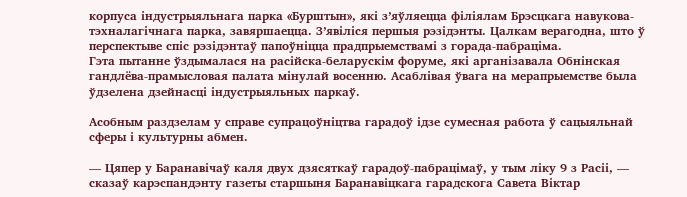корпуса індустрыяльнага парка «Бурштын», які з’яўляецца філіялам Брэсцкага навукова-тэхналагічнага парка, завяршаецца. З’явіліся першыя рэзідэнты. Цалкам верагодна, што ў перспектыве спіс рэзідэнтаў папоўніцца прадпрыемствамі з горада-пабраціма.
Гэта пытанне ўздымалася на расійска-беларускім форуме, які арганізавала Обнінская гандлёва-прамысловая палата мінулай восенню. Асаблівая ўвага на мерапрыемстве была ўдзелена дзейнасці індустрыяльных паркаў.

Асобным раздзелам у справе супрацоўніцтва гарадоў ідзе сумесная работа ў сацыяльнай сферы і культурны абмен.

— Цяпер у Баранавічаў каля двух дзясяткаў гарадоў-пабрацімаў, у тым ліку 9 з Расіі, — сказаў карэспандэнту газеты старшыня Баранавіцкага гарадскога Савета Віктар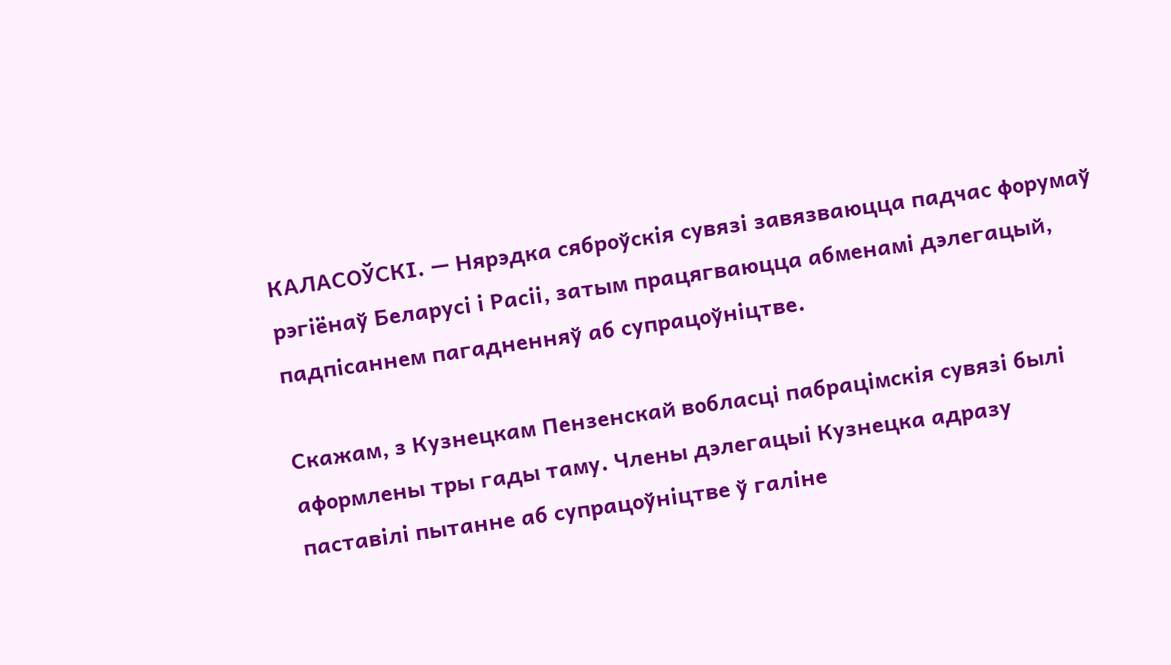КАЛАСОЎСКІ. — Нярэдка сяброўскія сувязі завязваюцца падчас форумаў рэгіёнаў Беларусі і Расіі, затым працягваюцца абменамі дэлегацый, падпісаннем пагадненняў аб супрацоўніцтве.

Скажам, з Кузнецкам Пензенскай вобласці пабрацімскія сувязі былі аформлены тры гады таму. Члены дэлегацыі Кузнецка адразу паставілі пытанне аб супрацоўніцтве ў галіне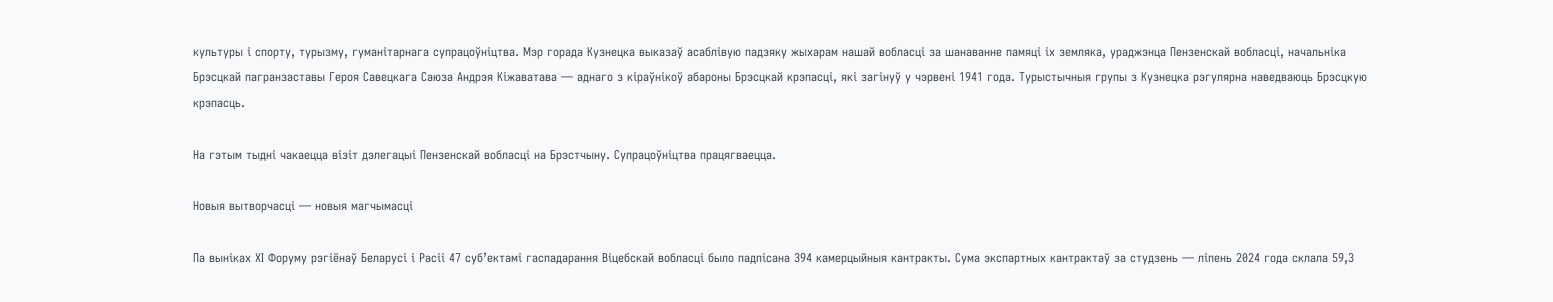культуры і спорту, турызму, гуманітарнага супрацоўніцтва. Мэр горада Кузнецка выказаў асаблівую падзяку жыхарам нашай вобласці за шанаванне памяці іх земляка, ураджэнца Пензенскай вобласці, начальніка Брэсцкай пагранзаставы Героя Савецкага Саюза Андрэя Кіжаватава — аднаго з кіраўнікоў абароны Брэсцкай крэпасці, які загінуў у чэрвені 1941 года. Турыстычныя групы з Кузнецка рэгулярна наведваюць Брэсцкую крэпасць.

На гэтым тыдні чакаецца візіт дэлегацыі Пензенскай вобласці на Брэстчыну. Супрацоўніцтва працягваецца.

Новыя вытворчасці — новыя магчымасці

Па выніках ХІ Форуму рэгіёнаў Беларусі і Расіі 47 суб’ектамі гаспадарання Віцебскай вобласці было падпісана 394 камерцыйныя кантракты. Сума экспартных кантрактаў за студзень — ліпень 2024 года склала 59,3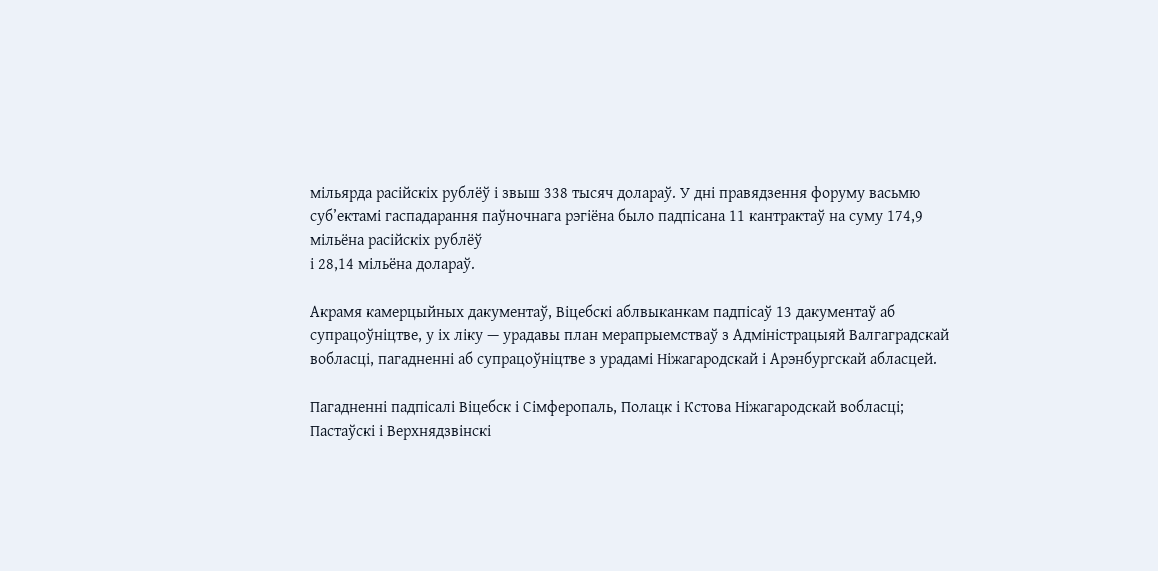мільярда расійскіх рублёў і звыш 338 тысяч долараў. У дні правядзення форуму васьмю суб’ектамі гаспадарання паўночнага рэгіёна было падпісана 11 кантрактаў на суму 174,9 мільёна расійскіх рублёў
і 28,14 мільёна долараў.

Акрамя камерцыйных дакументаў, Віцебскі аблвыканкам падпісаў 13 дакументаў аб супрацоўніцтве, у іх ліку — урадавы план мерапрыемстваў з Адміністрацыяй Валгаградскай вобласці, пагадненні аб супрацоўніцтве з урадамі Ніжагародскай і Арэнбургскай абласцей.

Пагадненні падпісалі Віцебск і Сімферопаль, Полацк і Кстова Ніжагародскай вобласці; Пастаўскі і Верхнядзвінскі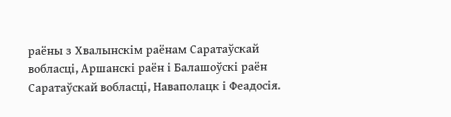раёны з Хвалынскім раёнам Саратаўскай вобласці, Аршанскі раён і Балашоўскі раён Саратаўскай вобласці, Наваполацк і Феадосія.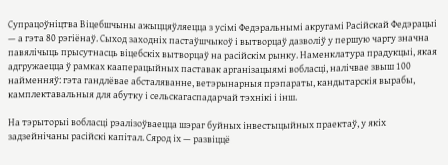Супрацоўніцтва Віцебшчыны ажыццяўляецца з усімі Федэральнымі акругамі Расійскай Федэрацыі — а гэта 80 рэгіёнаў. Сыход заходніх пастаўшчыкоў і вытворцаў дазволіў у першую чаргу значна павялічыць прысутнасць віцебскіх вытворцаў на расійскім рынку. Наменклатура прадукцыі, якая адгружаецца ў рамках кааперацыйных паставак арганізацыямі вобласці, налічвае звыш 100 найменняў: гэта гандлёвае абсталяванне, ветэрынарныя прэпараты, кандытарскія вырабы, камплектавальныя для абутку і сельскагаспадарчай тэхнікі і інш.

На тэрыторыі вобласці рэалізоўваецца шэраг буйных інвестыцыйных праектаў, у якіх задзейнічаны расійскі капітал. Сярод іх — развіццё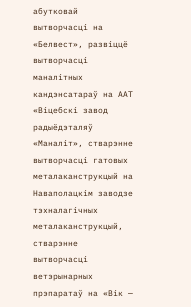абутковай вытворчасці на «Белвест», развіццё вытворчасці маналітных кандэнсатараў на ААТ «Віцебскі завод радыёдэталяў «Маналіт», стварэнне вытворчасці гатовых металаканструкцый на Наваполацкім заводзе тэхналагічных металаканструкцый, стварэнне вытворчасці ветэрынарных прэпаратаў на «Вік —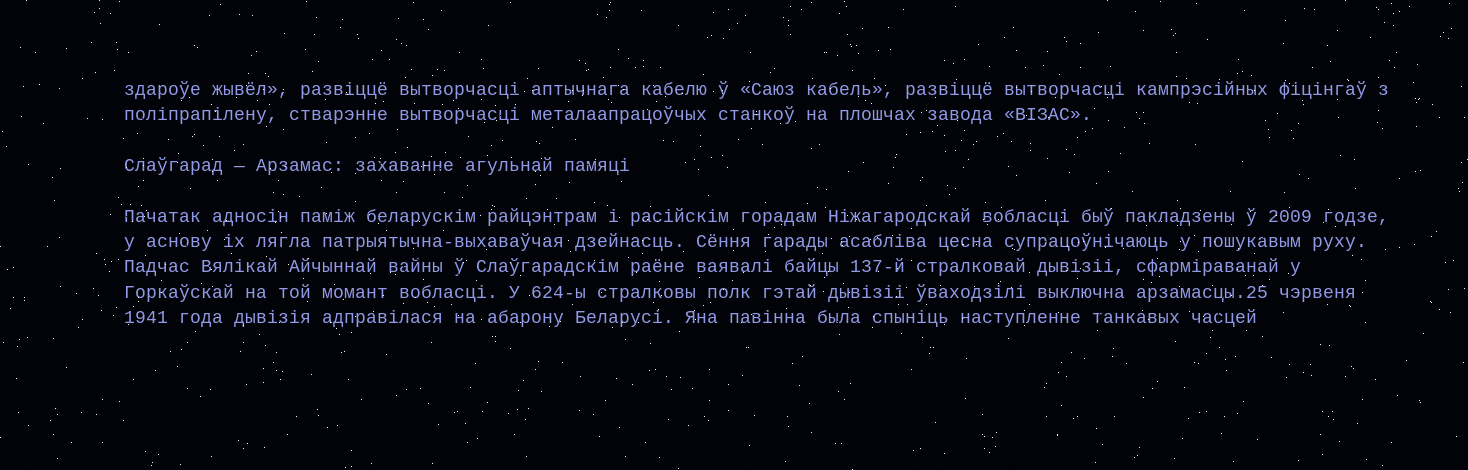здароўе жывёл», развіццё вытворчасці аптычнага кабелю ў «Саюз кабель», развіццё вытворчасці кампрэсійных фіцінгаў з поліпрапілену, стварэнне вытворчасці металаапрацоўчых станкоў на плошчах завода «ВІЗАС».

Слаўгарад — Арзамас: захаванне агульнай памяці

Пачатак адносін паміж беларускім райцэнтрам і расійскім горадам Ніжагародскай вобласці быў пакладзены ў 2009 годзе, у аснову іх лягла патрыятычна-выхаваўчая дзейнасць. Сёння гарады асабліва цесна супрацоўнічаюць у пошукавым руху. Падчас Вялікай Айчыннай вайны ў Слаўгарадскім раёне ваявалі байцы 137-й стралковай дывізіі, сфарміраванай у Горкаўскай на той момант вобласці. У 624-ы стралковы полк гэтай дывізіі ўваходзілі выключна арзамасцы.25 чэрвеня 1941 года дывізія адправілася на абарону Беларусі. Яна павінна была спыніць наступленне танкавых часцей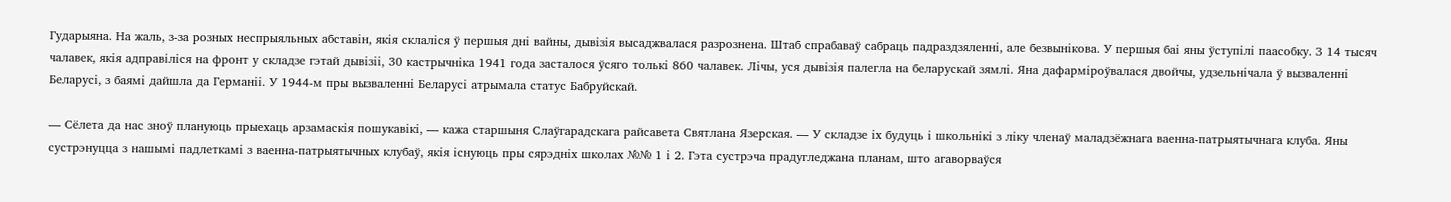Гударыяна. На жаль, з-за розных неспрыяльных абставін, якія склаліся ў першыя дні вайны, дывізія высаджвалася разрознена. Штаб спрабаваў сабраць падраздзяленні, але безвынікова. У першыя баі яны ўступілі паасобку. З 14 тысяч чалавек, якія адправіліся на фронт у складзе гэтай дывізіі, 30 кастрычніка 1941 года засталося ўсяго толькі 860 чалавек. Лічы, уся дывізія палегла на беларускай зямлі. Яна дафарміроўвалася двойчы, удзельнічала ў вызваленні Беларусі, з баямі дайшла да Германіі. У 1944-м пры вызваленні Беларусі атрымала статус Бабруйскай.

— Сёлета да нас зноў плануюць прыехаць арзамаскія пошукавікі, — кажа старшыня Слаўгарадскага райсавета Святлана Язерская. — У складзе іх будуць і школьнікі з ліку членаў маладзёжнага ваенна-патрыятычнага клуба. Яны сустрэнуцца з нашымі падлеткамі з ваенна-патрыятычных клубаў, якія існуюць пры сярэдніх школах №№ 1 і 2. Гэта сустрэча прадугледжана планам, што агаворваўся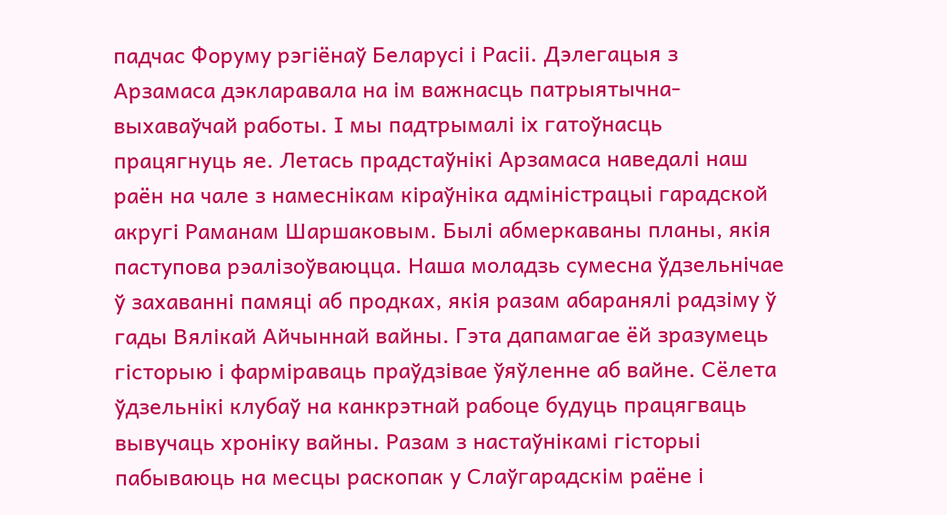падчас Форуму рэгіёнаў Беларусі і Расіі. Дэлегацыя з Арзамаса дэкларавала на ім важнасць патрыятычна-выхаваўчай работы. І мы падтрымалі іх гатоўнасць працягнуць яе. Летась прадстаўнікі Арзамаса наведалі наш раён на чале з намеснікам кіраўніка адміністрацыі гарадской акругі Раманам Шаршаковым. Былі абмеркаваны планы, якія паступова рэалізоўваюцца. Наша моладзь сумесна ўдзельнічае ў захаванні памяці аб продках, якія разам абаранялі радзіму ў гады Вялікай Айчыннай вайны. Гэта дапамагае ёй зразумець гісторыю і фарміраваць праўдзівае ўяўленне аб вайне. Сёлета ўдзельнікі клубаў на канкрэтнай рабоце будуць працягваць вывучаць хроніку вайны. Разам з настаўнікамі гісторыі пабываюць на месцы раскопак у Слаўгарадскім раёне і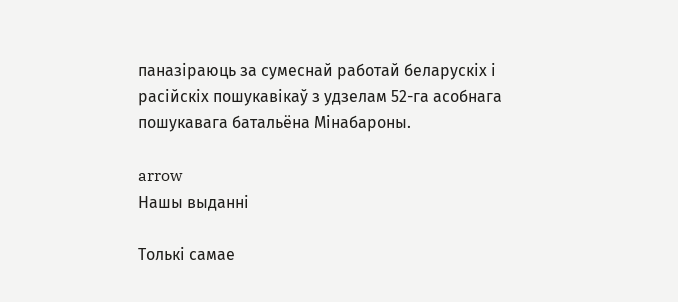паназіраюць за сумеснай работай беларускіх і расійскіх пошукавікаў з удзелам 52-га асобнага пошукавага батальёна Мінабароны.

arrow
Нашы выданні

Толькі самае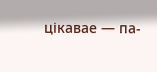цікавае — па-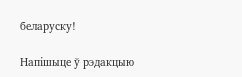беларуску!

Напішыце ў рэдакцыю